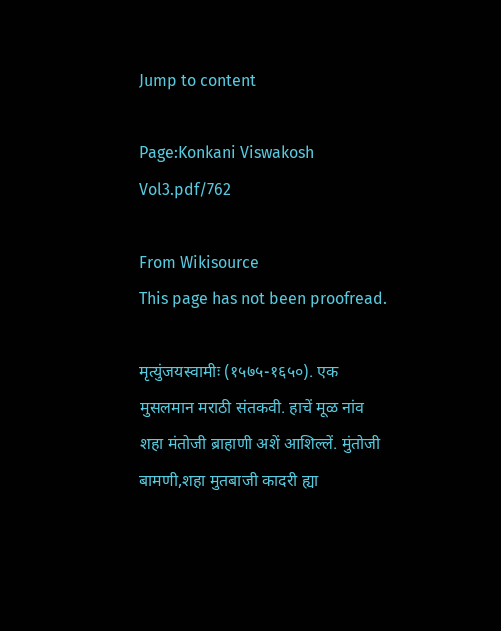Jump to content

Page:Konkani Viswakosh Vol3.pdf/762

From Wikisource
This page has not been proofread.

मृत्युंजयस्वामीः (१५७५-१६५०). एक मुसलमान मराठी संतकवी. हाचें मूळ नांव शहा मंतोजी ब्राहाणी अशें आशिल्लें. मुंतोजी बामणी,शहा मुतबाजी कादरी ह्या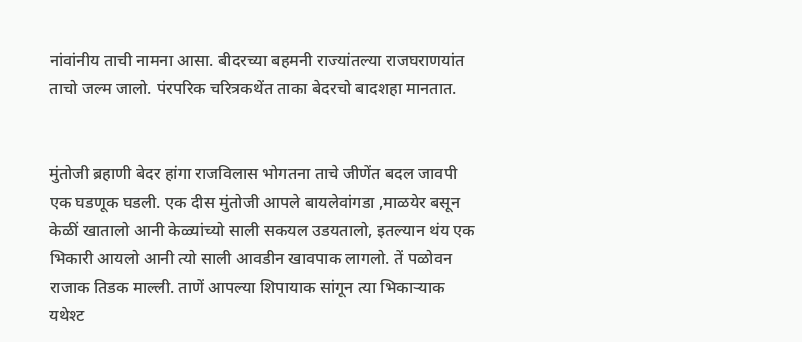नांवांनीय ताची नामना आसा. बीदरच्या बहमनी राज्यांतल्या राजघराणयांत ताचो जल्म जालो. पंरपरिक चरित्रकथेंत ताका बेदरचो बादशहा मानतात.


मुंतोजी ब्रहाणी बेदर हांगा राजविलास भोगतना ताचे जीणेंत बदल जावपी एक घडणूक घडली. एक दीस मुंतोजी आपले बायलेवांगडा ,माळयेर बसून केळीं खातालो आनी केळ्यांच्यो साली सकयल उडयतालो, इतल्यान थंय एक भिकारी आयलो आनी त्यो साली आवडीन खावपाक लागलो. तें पळोवन राजाक तिडक माल्ली. ताणें आपल्या शिपायाक सांगून त्या भिकाऱ्याक यथेश्ट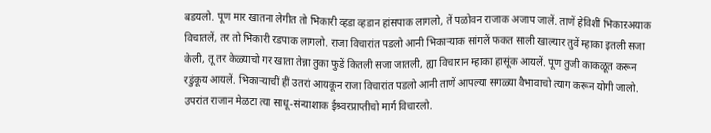बडयलो. पूण मार खातना लेगीत तो भिकारी व्हडा व्हडान हांसपाक लागलो, तें पळोवन राजाक अजाप जालें. ताणें हेविशीं भिकाऱअयाक विचातलें, तर तो भिकारी रडपाक लागलो. राजा विचारांत पडलो आनी भिकाऱ्याक सांगलें फकत साली खाल्यार तुवें म्हाका इतली सजा केली, तू तर केळ्याचो गर खाता तेन्ना तुका फुडें कितली सजा जातली, ह्या विचारान म्हाका हासूंक आयलें. पूण तुजी काकळूत करून रडुंकूय आयलें. भिकाऱ्याचीं हीं उतरां आयकून राजा विचारांत पडलो आनी ताणें आपल्या सगळ्या वैभावाचो त्याग करून योगी जालो. उपरांत राजान मेळटा त्या साधू-संन्याशाक ईश्र्वरप्राप्तीचो मार्ग विचारलो.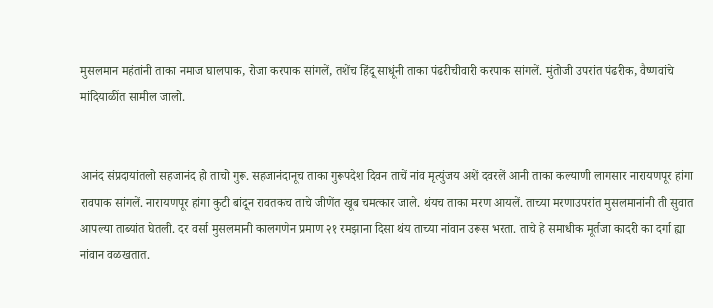मुसलमान महंतांनी ताका नमाज घालपाक, रोजा करपाक सांगलें, तशेंच हिंदू साधूंनी ताका पंढरीचीवारी करपाक सांगलें. मुंतोजी उपरांत पंढरीक, वैष्णवांचे मांदियाळींत सामील जालो.


आनंद संप्रदायांतलो सहजानंद हो ताचो गुरू. सहजानंदानूच ताका गुरूपदेश दिवन ताचें नांव मृत्युंजय अशें दवरलें आनी ताका कल्याणी लागसार नारायणपूर हांगा रावपाक सांगलें. नारायणपूर हांगा कुटी बांदून रावतकच ताचे जीणेंत खूब चमत्कार जाले. थंयच ताका मरण आयलें. ताच्या मरणाउपरांत मुसलमानांनी ती सुवात आपल्या ताब्यांत घेतली. दर वर्सा मुसलमानी कालगणेन प्रमाण २१ रमझाना दिसा थंय ताच्या नांवान उरूस भरता. ताचे हे समाधीक मूर्तजा कादरी का दर्गा ह्या नांवान वळखतात.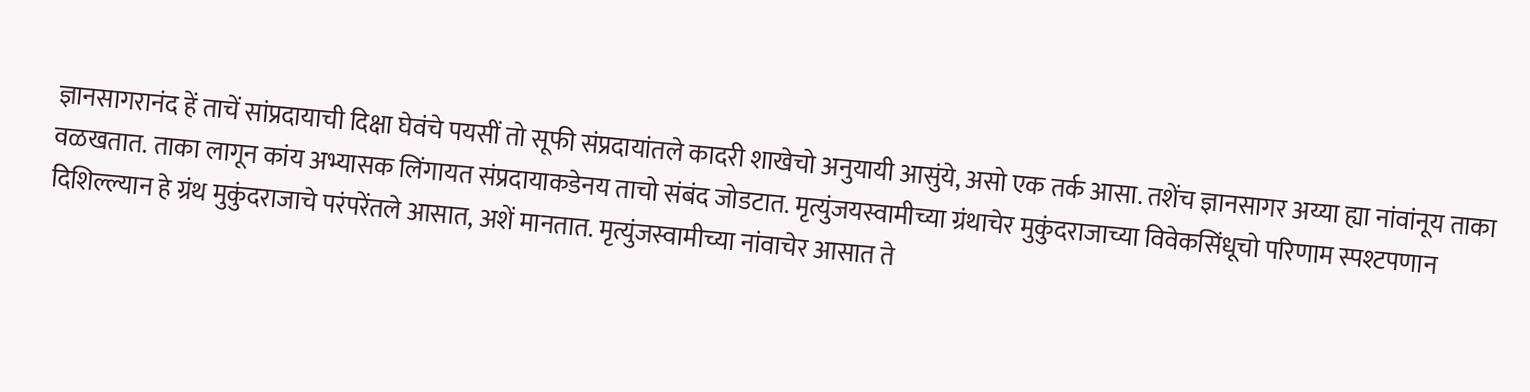ज्ञानसागरानंद हें ताचें सांप्रदायाची दिक्षा घेवंचे पयसीं तो सूफी संप्रदायांतले कादरी शाखेचो अनुयायी आसुंये, असो एक तर्क आसा. तशेंच ज्ञानसागर अय्या ह्या नांवांनूय ताका वळखतात. ताका लागून कांय अभ्यासक लिंगायत संप्रदायाकडेनय ताचो संबंद जोडटात. मृत्युंजयस्वामीच्या ग्रंथाचेर मुकुंदराजाच्या विवेकसिंधूचो परिणाम स्पश्टपणान दिशिल्ल्यान हे ग्रंथ मुकुंदराजाचे परंपरेंतले आसात, अशें मानतात. मृत्युंजस्वामीच्या नांवाचेर आसात ते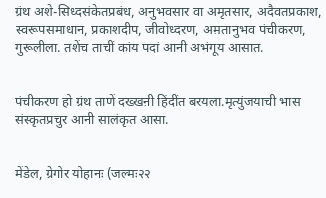ग्रंथ अशे-सिध्दसंकेतप्रबंध, अनुभवसार वा अमृतसार, अदैवतप्रकाश, स्वरूपसमाधान, प्रकाशदीप, जीवोध्दरण, अम़तानुभव पंचीकरण, गुरूलीला. तशेंच ताचीं कांय पदां आनी अभंगूय आसात.


पंचीकरण हो ग्रंथ ताणें दख्खऩी हिंदींत बरयला.मृत्युंजयाची भास संस्कृतप्रचुर आनी सालंकृत आसा.


मेंडेल, ग्रेगोर योहानः (जल्मः२२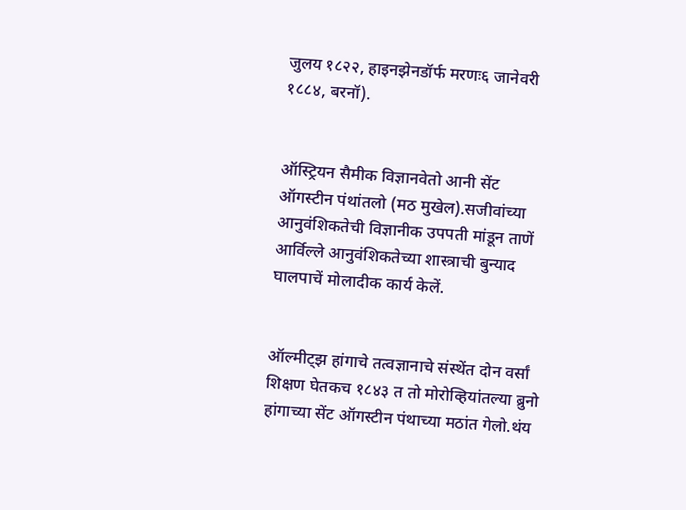जुलय १८२२, हाइनझेनडॉर्फ मरणः६ जानेवरी १८८४, बरनॉ).


ऑस्ट्रियन सैमीक विज्ञानवेतो आनी सेंट ऑगस्टीन पंथांतलो (मठ मुखेल).सजीवांच्या आनुवंशिकतेची विज्ञानीक उपपती मांडून ताणें आर्विल्ले आनुवंशिकतेच्या शास्त्राची बुन्याद घालपाचें मोलादीक कार्य केलें.


ऑल्मीट्झ हांगाचे तत्वज्ञानाचे संस्थेंत दोन वर्सां शिक्षण घेतकच १८४३ त तो मोरोव्हियांतल्या ब्रुनो हांगाच्या सेंट ऑगस्टीन पंथाच्या मठांत गेलो.थंय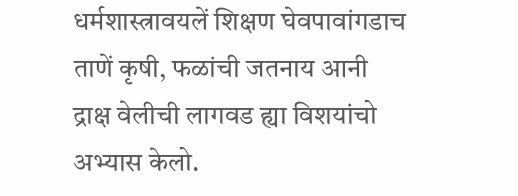धर्मशास्त्रावयलें शिक्षण घेवपावांगडाच ताणें कृषी, फळांची जतनाय आनी द्राक्ष वेलीची लागवड ह्या विशयांचो अभ्यास केलो.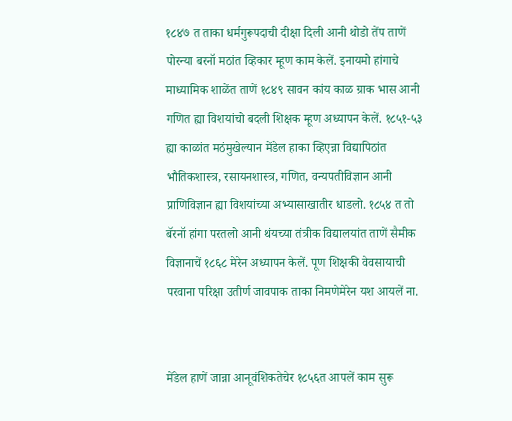१८४७ त ताका धर्मगुरूपदाची दीक्षा दिली आनी थोडो तेंप ताणें पोरन्या बरनॉ मठांत व्हिकार म्हूण काम केलें. इनायमो हांगाचे माध्यामिक शाळेंत ताणें १८४९ सावन कांय काळ ग्राक भास आनी गणित ह्या विशयांचो बदली शिक्षक म्हूण अध्यापन केलें. १८५१-५३ ह्या काळांत मठंमुखेल्यान मेंडेल हाका व्हिएन्ना विद्यापिठांत भौतिकशास्त्र, रसायनशास्त्र, गणित, वन्यपतीविज्ञान आनी प्राणिविज्ञान ह्या विशयांच्या अभ्यासाखातीर धाडलो. १८५४ त तो बॅरनॉ हांगा परतलो आनी थंयच्या तंत्रीक विद्यालयांत ताणें सैमीक विज्ञानाचें १८६८ मेरेन अध्यापन केलें. पूण शिक्षकी वेवसायाची परवाना परिक्षा उतीर्ण जावपाक ताका निमणेमेरेन यश आयलें ना.


मेंडेल हाणें जान्ना आनूवंशिकतेचेर १८५६त आपलें काम सुरू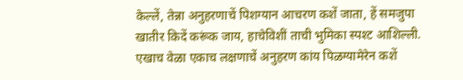केल्लें, तेन्ना अनुहरणाचें पिशग्यान आचरण कशें जाता, हें समजुपा खातीर किदें करूंक जाय, हाचेविशीं ताची भुमिका स्पश्ट आशिल्ली. एखाच वेळा एकाच लक्षणाचें अनुहरण कांय पिळग्यामेरेन कशें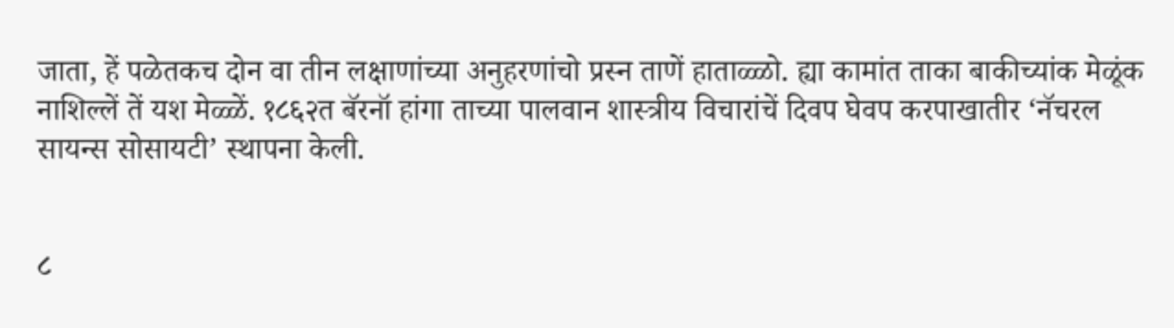जाता, हें पळेतकच दोन वा तीन लक्षाणांच्या अनुहरणांचो प्रस्न ताणें हाताळ्ळो. ह्या कामांत ताका बाकीच्यांक मेळूंक नाशिल्लें तें यश मेळ्ळें. १८६२त बॅरनॉ हांगा ताच्या पालवान शास्त्रीय विचारांचें दिवप घेवप करपाखातीर ‘नॅचरल सायन्स सोसायटी’ स्थापना केली.


८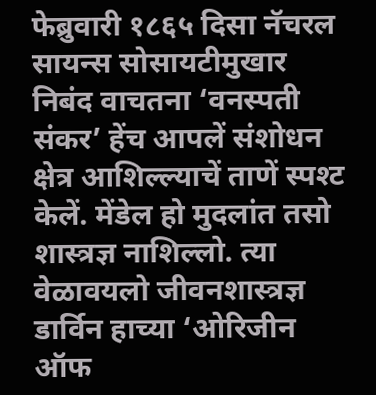फेब्रुवारी १८६५ दिसा नॅचरल सायन्स सोसायटीमुखार निबंद वाचतना ‘वनस्पती संकर’ हेंच आपलें संशोधन क्षेत्र आशिल्ल्याचें ताणें स्पश्ट केलें. मेंडेल हो मुदलांत तसो शास्त्रज्ञ नाशिल्लो. त्या वेळावयलो जीवनशास्त्रज्ञ डार्विन हाच्या ‘ओरिजीन ऑफ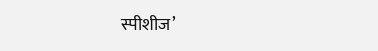स्पीशीज’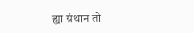ह्या ग्रंथान तो